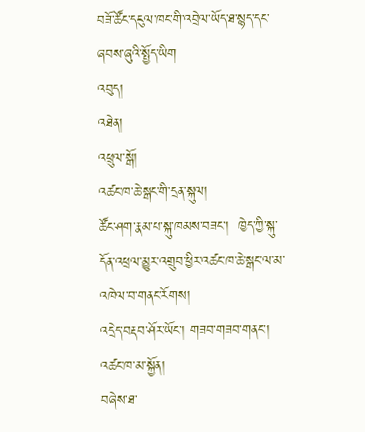བཟོ་ཚོང་དངུལ་ཁང་གི་འབྲེལ་ཡོད་ཐ་སྙད་དང་ཞབས་ཞུའི་སྤྱོད་ཡིག
འབུད།
འཐེན།
འཕྲུལ་སྒོ།
འཚང་ཁ་ཆེ་སྒང་གི་དྲན་སྐུལ།
ཚོང་ཤག་རྣམ་པ་སྐུ་ཁམས་བཟང་།  ཁྱེད་ཀྱི་སྐུ་དོན་འཕྲལ་མྱུར་འགྲུབ་ཕྱིར་འཚང་ཁ་ཆེ་སྒང་ལ་མ་འཁེལ་བ་གནང་རོགས།
འདྲེད་བརྡབ་ཤོར་ཡོང་། གཟབ་གཟབ་གནང་།
འཚང་ཁ་མ་སྐྱོན།
བཞེས་ཐ་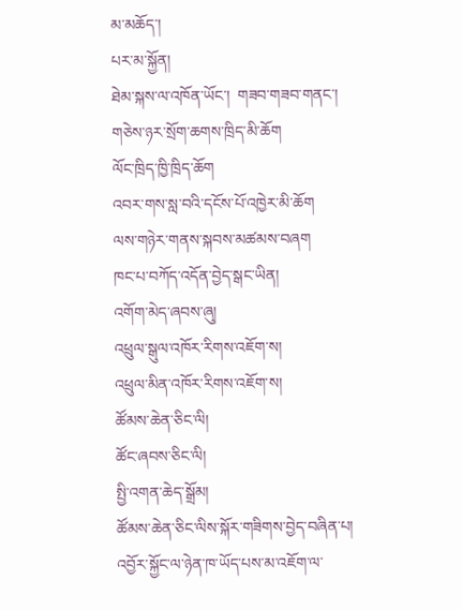མ་མཆོད་།
པར་མ་སྐྱོན།
ཐེམ་སྐས་ལ་འཁོན་ཡོང་།  གཟབ་གཟབ་གནང་།
གཅེས་ཉར་སྲོག་ཆགས་ཁྲིད་མི་ཆོག
ལོང་ཁྲིད་ཁྱི་ཁྲིད་ཆོག
འབར་གས་སླ་བའི་དངོས་པོ་འཁྱེར་མི་ཆོག
ལས་གཉེར་གནས་སྐབས་མཚམས་བཞག
ཁང་པ་བཀོད་འདོན་བྱེད་སྒང་ཡིན།
འགོག་མེད་ཞབས་ཞུ།
འཕྲུལ་སྒུལ་འཁོར་རིགས་འཇོག་ས།
འཕྲུལ་མིན་འཁོར་རིགས་འཇོག་ས།
ཚོམས་ཆེན་ཅིང་ལི།
ཚོང་ཞབས་ཅིང་ལི།
སྤྱི་འགན་ཆེད་སྒྲོམ།
ཚོམས་ཆེན་ཅིང་ལིས་སྐོར་གཟིགས་བྱེད་བཞིན་པ།
འབྱོར་སྐྱོང་ལ་ཉེན་ཁ་ཡོད་པས་མ་འཇོག་ལ་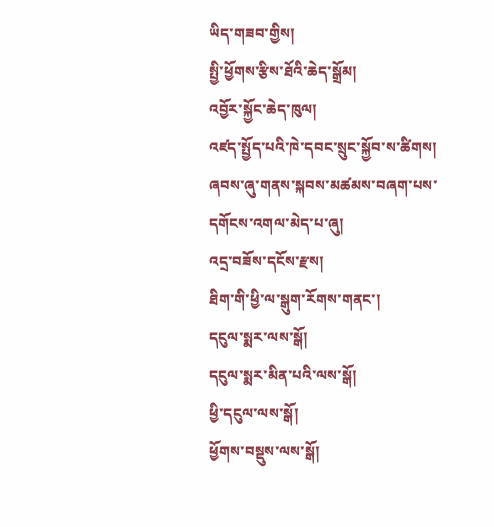ཡིད་གཟབ་གྱིས།
སྤྱི་ཕྱོགས་རྩིས་ཐོའི་ཆེད་སྒྲོམ།
འབྱོར་སྐྱོང་ཆེད་ཁུལ།
འཛད་སྤྱོད་པའི་ཁེ་དབང་སྲུང་སྐྱོབ་ས་ཚིགས།
ཞབས་ཞུ་གནས་སྐབས་མཚམས་བཞག་པས་དགོངས་འགལ་མེད་པ་ཞུ།
འདྲ་བཟོས་དངོས་རྫས།
ཐིག་གི་ཕྱི་ལ་སྒུག་རོགས་གནང་།
དངུལ་སྨར་ལས་སྒོ།
དངུལ་སྨར་མིན་པའི་ལས་སྒོ།
ཕྱི་དངུལ་ལས་སྒོ།
ཕྱོགས་བསྡུས་ལས་སྒོ།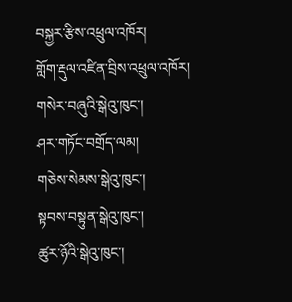བསྐྱར་རྩིས་འཕྲུལ་འཁོར།
གློག་རྡུལ་འཛིན་བྲིས་འཕྲུལ་འཁོར།
གསེར་བཞུའི་སྒེའུ་ཁུང་།
ཤར་གཏོང་བགྲོད་ལམ།
གཅེས་སེམས་སྒེའུ་ཁུང་།
སྟབས་བསྟུན་སྒེའུ་ཁུང་།
ཚུར་ཉོའི་སྒེའུ་ཁུང་།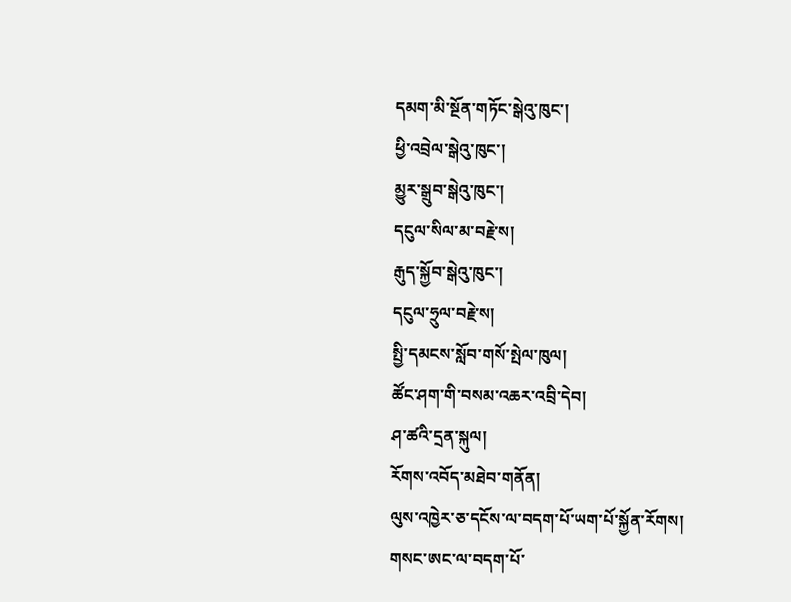དམག་མི་སྔོན་གཏོང་སྒེའུ་ཁུང་།
ཕྱི་འབྲེལ་སྒེའུ་ཁུང་།
མྱུར་སྒྲུབ་སྒེའུ་ཁུང་།
དངུལ་སིལ་མ་བརྗེ་ས།
རྒུད་སྐྱོབ་སྒེའུ་ཁུང་།
དངུལ་ཧྲུལ་བརྗེ་ས།
སྤྱི་དམངས་སློབ་གསོ་སྤེལ་ཁུལ།
ཚོང་ཤག་གི་བསམ་འཆར་འབྲི་དེབ།
ཤ་ཚའི་དྲན་སྐུལ།
རོགས་འབོད་མཐེབ་གནོན།
ལུས་འཁྱེར་ཅ་དངོས་ལ་བདག་པོ་ཡག་པོ་སྐྱོན་རོགས།
གསང་ཨང་ལ་བདག་པོ་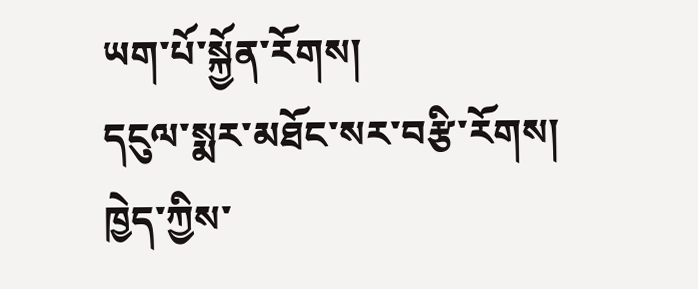ཡག་པོ་སྐྱོན་རོགས།
དངུལ་སྨར་མཐོང་སར་བརྩི་རོགས།
ཁྱེད་ཀྱིས་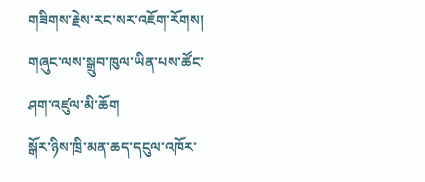གཟིགས་རྗེས་རང་སར་འཇོག་རོགས།
གཞུང་ལས་སྒྲུབ་ཁུལ་ཡིན་པས་ཚོང་ཤག་འཛུལ་མི་ཆོག
སྒོར་ཉིས་ཁྲི་མན་ཆད་དངུལ་འཁོར་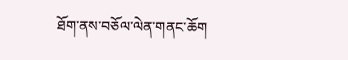ཐོག་ནས་བཅོལ་ལེན་གནང་ཆོག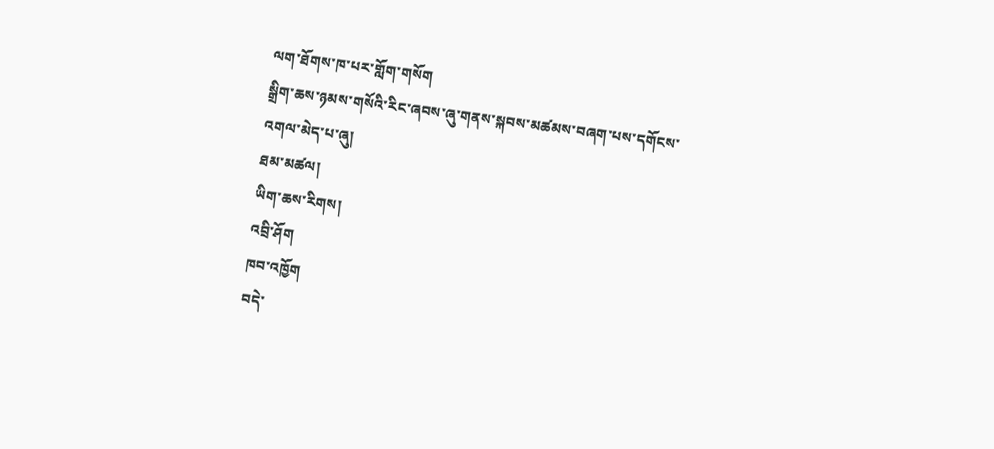ལག་ཐོགས་ཁ་པར་གློག་གསོག
སྒྲིག་ཆས་ཉམས་གསོའི་རིང་ཞབས་ཞུ་གནས་སྐབས་མཚམས་བཞག་པས་དགོངས་འགལ་མེད་པ་ཞུ།
ཐམ་མཚལ།
ཡིག་ཆས་རིགས།
འབྲི་ཤོག
ཁབ་འཁྱོག
བདེ་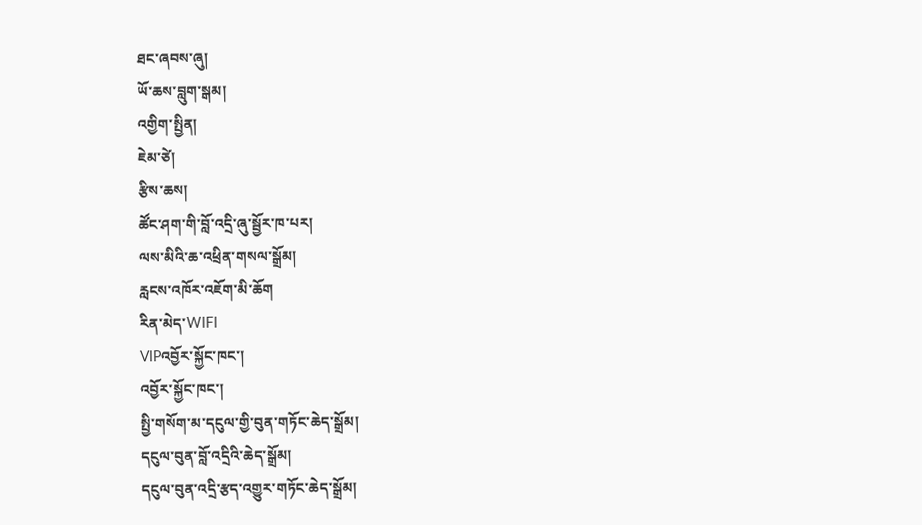ཐང་ཞབས་ཞུ།
ཡོ་ཆས་བླུག་སྒམ།
འགྱིག་སྤྱིན།
ཇེམ་ཙེ།
རྩིས་ཆས།
ཚོང་ཤག་གི་བློ་འདྲི་ཞུ་སྦྱོར་ཁ་པར།
ལས་མིའི་ཆ་འཕྲིན་གསལ་སྒྲོམ།
རླངས་འཁོར་འཇོག་མི་ཆོག
རིན་མེད་WIFI
VIPའབྱོར་སྐྱོང་ཁང་།
འབྱོར་སྐྱོང་ཁང་།
སྤྱི་གསོག་མ་དངུལ་གྱི་བུན་གཏོང་ཆེད་སྒྲོམ།
དངུལ་བུན་བློ་འདྲིའི་ཆེད་སྒྲོམ།
དངུལ་བུན་འདྲི་རྩད་འགྱུར་གཏོང་ཆེད་སྒྲོམ།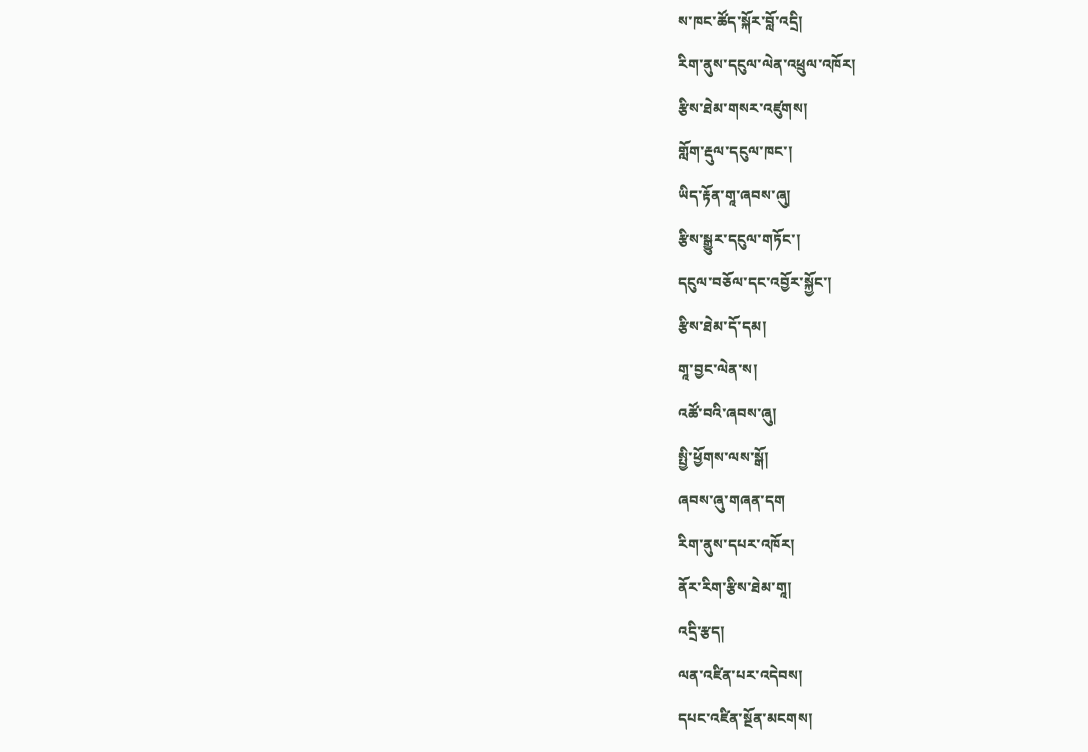ས་ཁང་ཚོད་སྐོར་བློ་འདྲི།
རིག་ནུས་དངུལ་ལེན་འཕྲུལ་འཁོར།
རྩིས་ཐེམ་གསར་འཛུགས།
གློག་རྡུལ་དངུལ་ཁང་།
ཡིད་རྟོན་གཱ་ཞབས་ཞུ།
རྩིས་སྒྱུར་དངུལ་གཏོང་།
དངུལ་བཅོལ་དང་འབྱོར་སྐྱོང་།
རྩིས་ཐེམ་དོ་དམ།
གཱ་བྱང་ལེན་ས།
འཚོ་བའི་ཞབས་ཞུ།
སྤྱི་ཕྱོགས་ལས་སྒོ།
ཞབས་ཞུ་གཞན་དག
རིག་ནུས་དཔར་འཁོར།
ནོར་རིག་རྩིས་ཐེམ་གཱ།
འདྲི་རྩད།
ལན་འཛིན་པར་འདེབས།
དཔང་འཛིན་སྔོན་མངགས།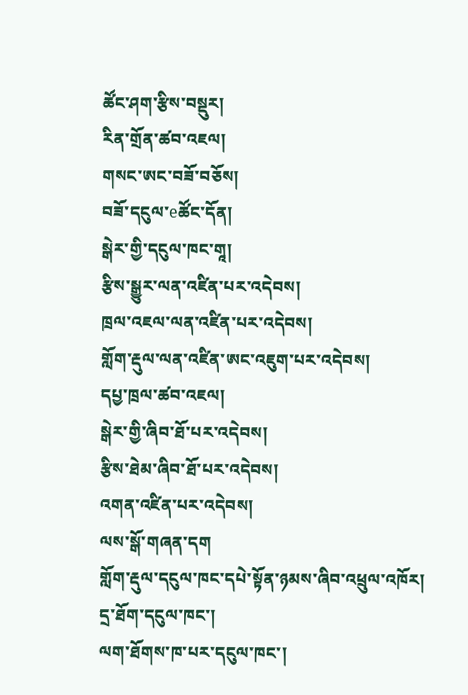ཚོང་ཤག་རྩིས་བསྡུར།
རིན་གྲོན་ཚབ་འཇལ།
གསང་ཨང་བཟོ་བཅོས།
བཟོ་དངུལ་eཚོང་དོན།
སྒེར་གྱི་དངུལ་ཁང་གཱ།
རྩིས་སྒྱུར་ལན་འཛིན་པར་འདེབས།
ཁྲལ་འཇལ་ལན་འཛིན་པར་འདེབས།
གློག་རྡུལ་ལན་འཛིན་ཨང་འཇུག་པར་འདེབས།
དཔྱ་ཁྲལ་ཚབ་འཇལ།
སྒེར་གྱི་ཞིབ་ཐོ་པར་འདེབས།
རྩིས་ཐེམ་ཞིབ་ཐོ་པར་འདེབས།
འགན་འཛིན་པར་འདེབས།
ལས་སྒོ་གཞན་དག
གློག་རྡུལ་དངུལ་ཁང་དཔེ་སྟོན་ཉམས་ཞིབ་འཕྲུལ་འཁོར།
དྲ་ཐོག་དངུལ་ཁང་།
ལག་ཐོགས་ཁ་པར་དངུལ་ཁང་།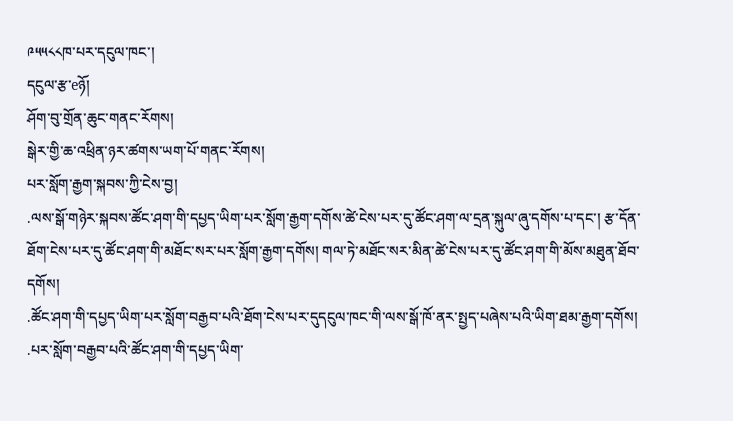༩༥༥༨༨ཁ་པར་དངུལ་ཁང་།
དངུལ་རྩ་eཉོ།
ཤོག་བུ་གྲོན་ཆུང་གནང་རོགས།
སྒེར་གྱི་ཆ་འཕྲིན་ཉར་ཚགས་ཡག་པོ་གནང་རོགས།
པར་སློག་རྒྱག་སྐབས་ཀྱི་ངེས་བྱ།
.ལས་སྒོ་གཉེར་སྐབས་ཚོང་ཤག་གི་དཔྱད་ཡིག་པར་སློག་རྒྱག་དགོས་ཚེ་ངེས་པར་དུ་ཚོང་ཤག་ལ་དྲན་སྐུལ་ཞུ་དགོས་པ་དང་། རྩ་དོན་ཐོག་ངེས་པར་དུ་ཚོང་ཤག་གི་མཐོང་སར་པར་སློག་རྒྱག་དགོས། གལ་ཏེ་མཐོང་སར་མིན་ཚེ་ངེས་པར་དུ་ཚོང་ཤག་གི་མོས་མཐུན་ཐོབ་དགོས།
.ཚོང་ཤག་གི་དཔྱད་ཡིག་པར་སློག་བརྒྱབ་པའི་ཐོག་ངེས་པར་དུདངུལ་ཁང་གི་ལས་སྒོ་ཁོ་ནར་སྤྱད་པཞེས་པའི་ཡིག་ཐམ་རྒྱག་དགོས།
.པར་སློག་བརྒྱབ་པའི་ཚོང་ཤག་གི་དཔྱད་ཡིག་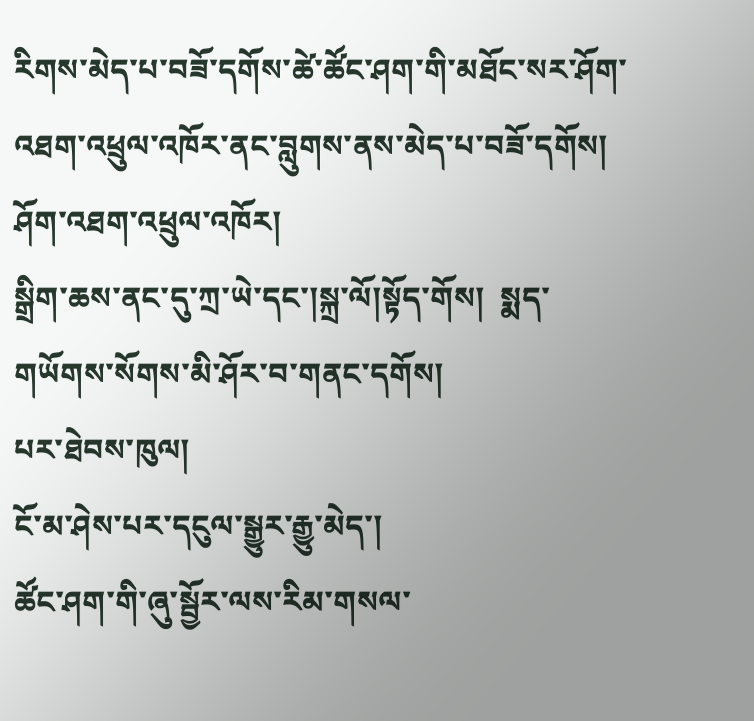རིགས་མེད་པ་བཟོ་དགོས་ཚེ་ཚོང་ཤག་གི་མཐོང་སར་ཤོག་འཐག་འཕྲུལ་འཁོར་ནང་བླུགས་ནས་མེད་པ་བཟོ་དགོས།
ཤོག་འཐག་འཕྲུལ་འཁོར།
སྒྲིག་ཆས་ནང་དུ་ཀྲ་ཡེ་དང་།སྐྲ་ལོ།སྟོད་གོས།  སྨད་གཡོགས་སོགས་མི་ཤོར་བ་གནང་དགོས།
པར་ཐེབས་ཁུལ།
ངོ་མ་ཤེས་པར་དངུལ་སྒྱུར་རྒྱུ་མེད་།
ཚོང་ཤག་གི་ཞུ་སྦྱོར་ལས་རིམ་གསལ་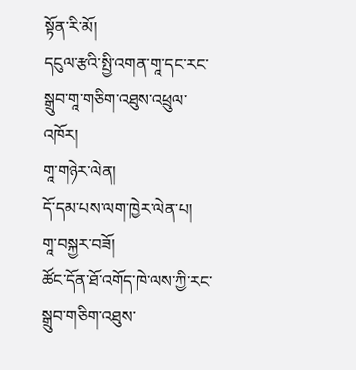སྟོན་རི་མོ།
དངུལ་རྩའི་སྤྱི་འགན་གཱ་དང་རང་སྒྲུབ་གཱ་གཅིག་འཐུས་འཕྲུལ་འཁོར།
གཱ་གཉེར་ལེན།
དོ་དམ་པས་ལག་ཁྱེར་ལེན་པ།
གཱ་བསྐྱར་བཟོ།
ཚོང་དོན་ཐོ་འགོད་ཁེ་ལས་ཀྱི་རང་སྒྲུབ་གཅིག་འཐུས་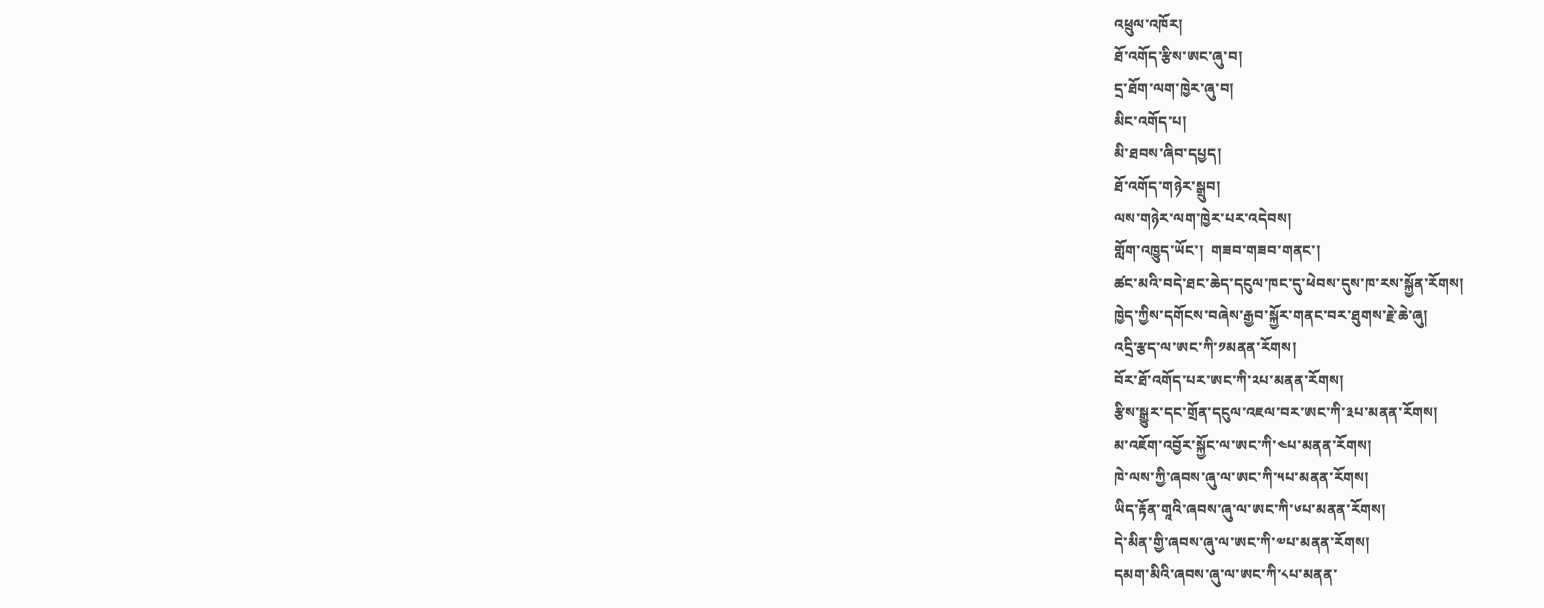འཕྲུལ་འཁོར།
ཐོ་འགོད་རྩིས་ཨང་ཞུ་བ།
དྲ་ཐོག་ལག་ཁྱེར་ཞུ་བ།
མིང་འགོད་པ།
མི་ཐབས་ཞིབ་དཔྱད།
ཐོ་འགོད་གཉེར་སྒྲུབ།
ལས་གཉེར་ལག་ཁྱེར་པར་འདེབས།
གློག་འཁྱུད་ཡོང་།  གཟབ་གཟབ་གནང་།
ཚང་མའི་བདེ་ཐང་ཆེད་དངུལ་ཁང་དུ་ཕེབས་དུས་ཁ་རས་སྐྱོན་རོགས།
ཁྱེད་ཀྱིས་དགོངས་བཞེས་རྒྱབ་སྐྱོར་གནང་བར་ཐུགས་རྗེ་ཆེ་ཞུ།
འདྲི་རྩད་ལ་ཨང་ཀི་༡མནན་རོགས།
བོར་ཐོ་འགོད་པར་ཨང་ཀི་༢པ་མནན་རོགས།
རྩིས་སྒྱུར་དང་གྲོན་དངུལ་འཇལ་བར་ཨང་ཀི་༣པ་མནན་རོགས།
མ་འཇོག་འབྱོར་སྐྱོང་ལ་ཨང་ཀི་༤པ་མནན་རོགས།
ཁེ་ལས་ཀྱི་ཞབས་ཞུ་ལ་ཨང་ཀི་༥པ་མནན་རོགས།
ཡིད་རྟོན་གཱའི་ཞབས་ཞུ་ལ་ཨང་ཀི་༦པ་མནན་རོགས།
དེ་མིན་གྱི་ཞབས་ཞུ་ལ་ཨང་ཀི་༧པ་མནན་རོགས།
དམག་མིའི་ཞབས་ཞུ་ལ་ཨང་ཀི་༨པ་མནན་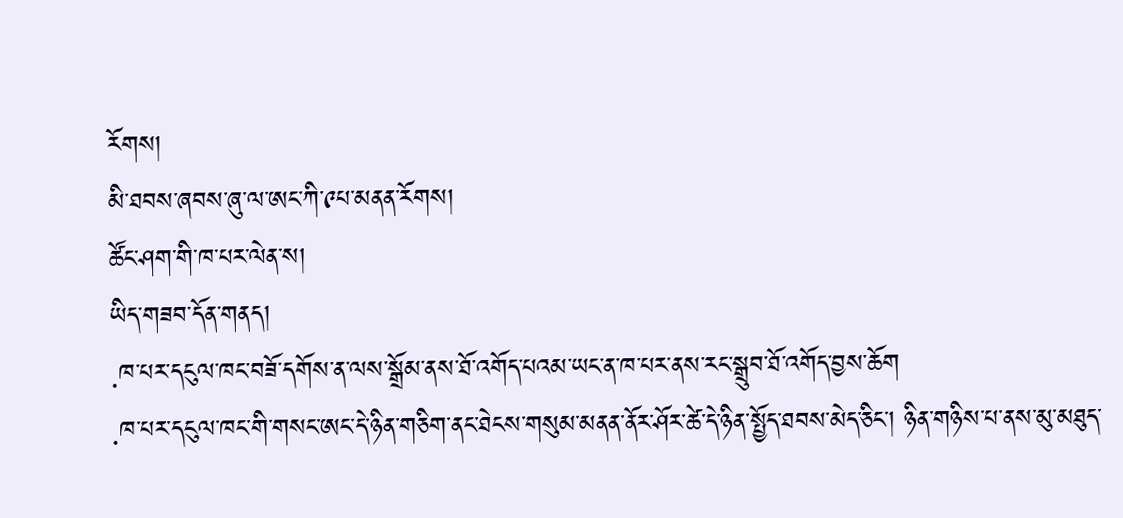རོགས།
མི་ཐབས་ཞབས་ཞུ་ལ་ཨང་ཀི་༩པ་མནན་རོགས།
ཚོང་ཤག་གི་ཁ་པར་ལེན་ས།
ཡིད་གཟབ་དོན་གནད།
.ཁ་པར་དངུལ་ཁང་བཟོ་དགོས་ན་ལས་སྒྲོམ་ནས་ཐོ་འགོད་པའམ་ཡང་ན་ཁ་པར་ནས་རང་སྒྲུབ་ཐོ་འགོད་བྱས་ཆོག
.ཁ་པར་དངུལ་ཁང་གི་གསང་ཨང་དེ་ཉིན་གཅིག་ནང་ཐེངས་གསུམ་མནན་ནོར་ཤོར་ཚེ་དེ་ཉིན་སྤྱོད་ཐབས་མེད་ཅིང་། ཉིན་གཉིས་པ་ནས་མུ་མཐུད་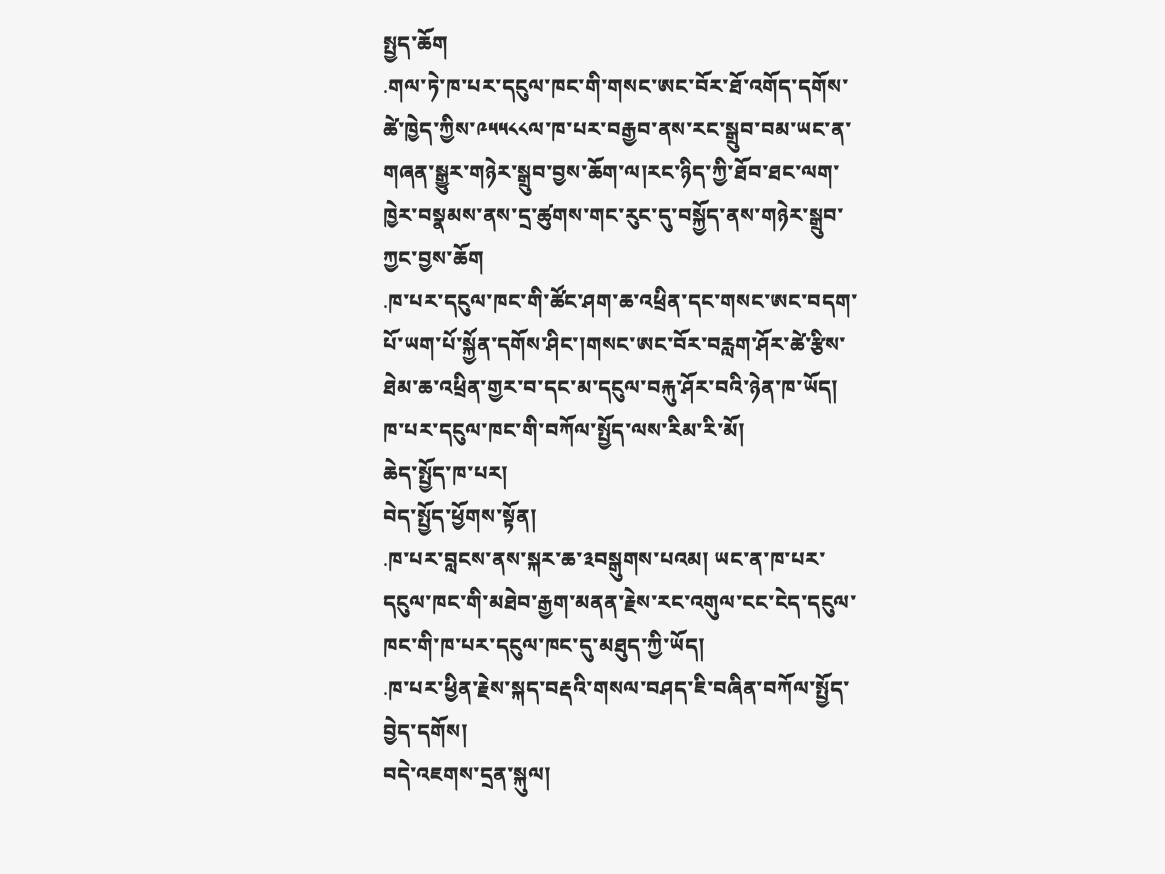སྤྱད་ཆོག
.གལ་ཏེ་ཁ་པར་དངུལ་ཁང་གི་གསང་ཨང་བོར་ཐོ་འགོད་དགོས་ཚེ་ཁྱེད་ཀྱིས་༩༥༥༨༨ལ་ཁ་པར་བརྒྱབ་ནས་རང་སྒྲུབ་བམ་ཡང་ན་གཞན་སྒྱུར་གཉེར་སྒྲུབ་བྱས་ཆོག་ལ།རང་ཉིད་ཀྱི་ཐོབ་ཐང་ལག་ཁྱེར་བསྣམས་ནས་དྲ་ཚུགས་གང་རུང་དུ་བསྐྱོད་ནས་གཉེར་སྒྲུབ་ཀྱང་བྱས་ཆོག
.ཁ་པར་དངུལ་ཁང་གི་ཚོང་ཤག་ཆ་འཕྲིན་དང་གསང་ཨང་བདག་པོ་ཡག་པོ་སྐྱོན་དགོས་ཤིང་།གསང་ཨང་བོར་བརླག་ཤོར་ཚེ་རྩིས་ཐེམ་ཆ་འཕྲིན་གྱར་བ་དང་མ་དངུལ་བརྐུ་ཤོར་བའི་ཉེན་ཁ་ཡོད།
ཁ་པར་དངུལ་ཁང་གི་བཀོལ་སྤྱོད་ལས་རིམ་རི་མོ།
ཆེད་སྤྱོད་ཁ་པར།
བེད་སྤྱོད་ཕྱོགས་སྟོན།
.ཁ་པར་བླངས་ནས་སྐར་ཆ་༣བསྒུགས་པའམ། ཡང་ན་ཁ་པར་དངུལ་ཁང་གི་མཐེབ་རྒྱག་མནན་རྗེས་རང་འགུལ་ངང་ངེད་དངུལ་ཁང་གི་ཁ་པར་དངུལ་ཁང་དུ་མཐུད་ཀྱི་ཡོད།
.ཁ་པར་ཕྱིན་རྗེས་སྐད་བརྡའི་གསལ་བཤད་ཇི་བཞིན་བཀོལ་སྤྱོད་བྱེད་དགོས།
བདེ་འཇགས་དྲན་སྐུལ།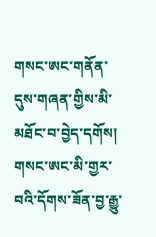གསང་ཨང་གནོན་དུས་གཞན་གྱིས་མི་མཐོང་བ་བྱེད་དགོས།
གསང་ཨང་མི་གྱར་བའི་དོགས་ཟོན་བྱ་རྒྱུ་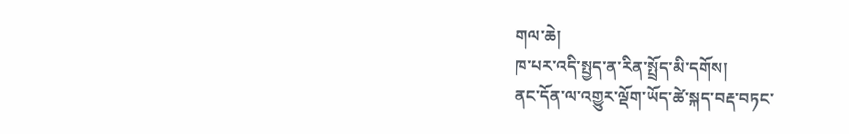གལ་ཆེ།
ཁ་པར་འདི་སྤྱད་ན་རིན་སྤྲོད་མི་དགོས།
ནང་དོན་ལ་འགྱུར་ལྡོག་ཡོད་ཚེ་སྐད་བརྡ་བཏང་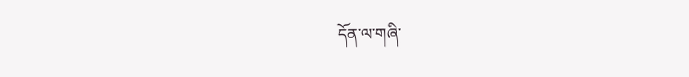དོན་ལ་གཞི་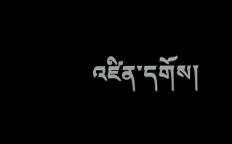འཛིན་དགོས།